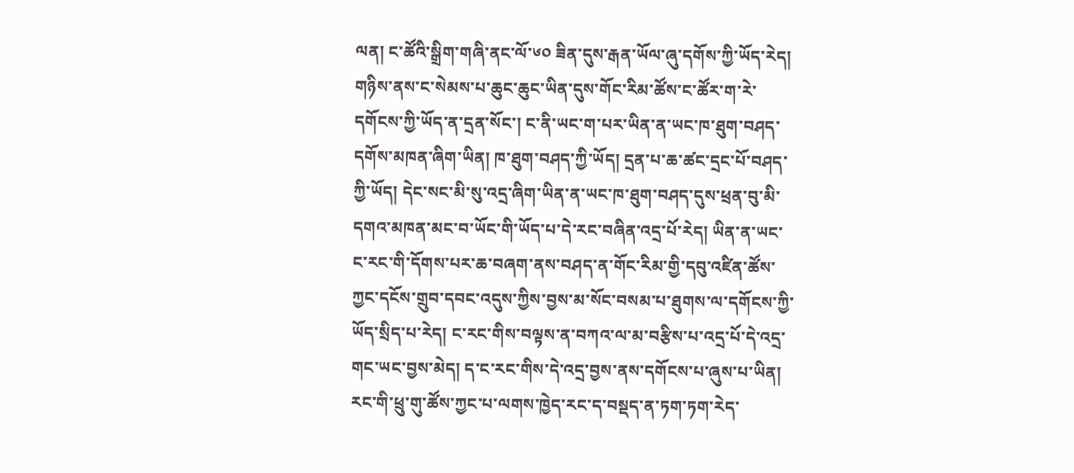ལན། ང་ཚོའི་སྒྲིག་གཞི་ནང་ལོ་༦༠ ཟིན་དུས་རྒན་ཡོལ་ཞུ་དགོས་ཀྱི་ཡོད་རེད། གཉིས་ནས་ང་སེམས་པ་ཆུང་ཆུང་ཡིན་དུས་གོང་རིམ་ཚོས་ང་ཚོར་ག་རེ་དགོངས་ཀྱི་ཡོད་ན་དྲན་སོང་། ང་ནི་ཡང་ག་པར་ཡིན་ན་ཡང་ཁ་ཐུག་བཤད་དགོས་མཁན་ཞིག་ཡིན། ཁ་ཐུག་བཤད་ཀྱི་ཡོད། དྲན་པ་ཆ་ཚང་དྲང་པོ་བཤད་ཀྱི་ཡོད། དེང་སང་མི་སུ་འདྲ་ཞིག་ཡིན་ན་ཡང་ཁ་ཐུག་བཤད་དུས་ཕྲན་བུ་མི་དགའ་མཁན་མང་བ་ཡོང་གི་ཡོད་པ་དེ་རང་བཞིན་འདྲ་པོ་རེད། ཡིན་ན་ཡང་ང་རང་གི་དོགས་པར་ཆ་བཞག་ནས་བཤད་ན་གོང་རིམ་གྱི་དབུ་འཛིན་ཚོས་ཀྱང་དངོས་གྲུབ་དབང་འདུས་ཀྱིས་བྱས་མ་སོང་བསམ་པ་ཐུགས་ལ་དགོངས་ཀྱི་ཡོད་སྲིད་པ་རེད། ང་རང་གིས་བལྟས་ན་བཀའ་ལ་མ་བརྩིས་པ་འདྲ་པོ་དེ་འདྲ་གང་ཡང་བྱས་མེད། ད་ང་རང་གིས་དེ་འདྲ་བྱས་ནས་དགོངས་པ་ཞུས་པ་ཡིན། རང་གི་ཕྲུ་གུ་ཚོས་ཀྱང་པ་ལགས་ཁྱེད་རང་ད་བསྡད་ན་ཏག་ཏག་རེད་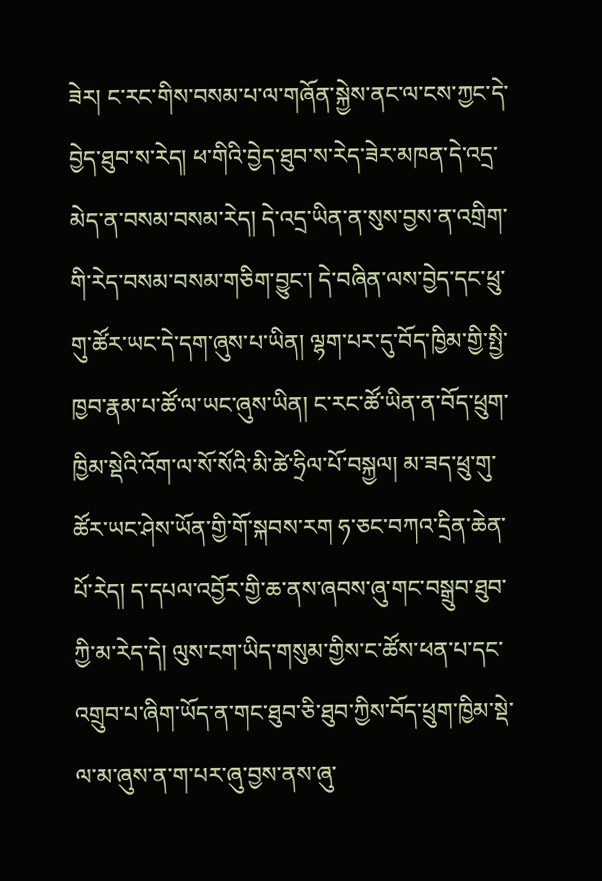ཟེར། ང་རང་གིས་བསམ་པ་ལ་གཞོན་སྐྱེས་ནང་ལ་ངས་ཀྱང་དེ་བྱེད་ཐུབ་ས་རེད། ཕ་གིའི་བྱེད་ཐུབ་ས་རེད་ཟེར་མཁན་དེ་འདྲ་མེད་ན་བསམ་བསམ་རེད། དེ་འདྲ་ཡིན་ན་སུས་བྱས་ན་འགྲིག་གི་རེད་བསམ་བསམ་གཅིག་བྱུང་། དེ་བཞིན་ལས་བྱེད་དང་ཕྲུ་གུ་ཚོར་ཡང་དེ་དག་ཞུས་པ་ཡིན། ལྷག་པར་དུ་བོད་ཁྱིམ་གྱི་སྤྱི་ཁྱབ་རྣམ་པ་ཚོ་ལ་ཡང་ཞུས་ཡིན། ང་རང་ཚོ་ཡིན་ན་བོད་ཕྲུག་ཁྱིམ་སྡེའི་འོག་ལ་སོ་སོའི་མི་ཚེ་ཧྲིལ་པོ་བསྐྱལ། མ་ཟད་ཕྲུ་གུ་ཚོར་ཡང་ཤེས་ཡོན་གྱི་གོ་སྐབས་རག ཧ་ཅང་བཀའ་དྲིན་ཆེན་པོ་རེད། ད་དཔལ་འབྱོར་གྱི་ཆ་ནས་ཞབས་ཞུ་གང་བསྒྲུབ་ཐུབ་ཀྱི་མ་རེད་དེ། ལུས་ངག་ཡིད་གསུམ་གྱིས་ང་ཚོས་ཕན་པ་དང་འགྲུབ་པ་ཞིག་ཡོད་ན་གང་ཐུབ་ཅི་ཐུབ་ཀྱིས་བོད་ཕྲུག་ཁྱིམ་སྡེ་ལ་མ་ཞུས་ན་ག་པར་ཞུ་བྱས་ནས་ཞུ་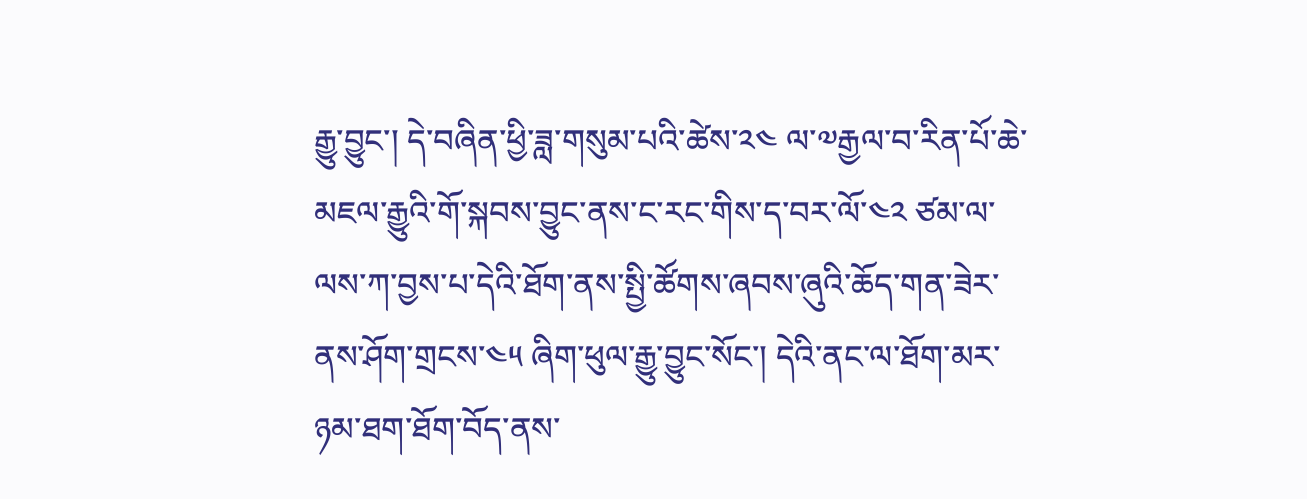རྒྱུ་བྱུང་། དེ་བཞིན་ཕྱི་ཟླ་གསུམ་པའི་ཚེས་༢༤ ལ་༧རྒྱལ་བ་རིན་པོ་ཆེ་མཇལ་རྒྱུའི་གོ་སྐབས་བྱུང་ནས་ང་རང་གིས་ད་བར་ལོ་༤༢ ཙམ་ལ་ལས་ཀ་བྱས་པ་དེའི་ཐོག་ནས་སྤྱི་ཚོགས་ཞབས་ཞུའི་ཆོད་གན་ཟེར་ནས་ཤོག་གྲངས་༤༥ ཞིག་ཕུལ་རྒྱུ་བྱུང་སོང་། དེའི་ནང་ལ་ཐོག་མར་ཉམ་ཐག་ཐོག་བོད་ནས་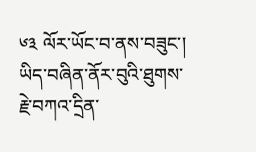༦༣ ལོར་ཡོང་བ་ནས་བཟུང་། ཡིད་བཞིན་ནོར་བུའི་ཐུགས་རྗེ་བཀའ་དྲིན་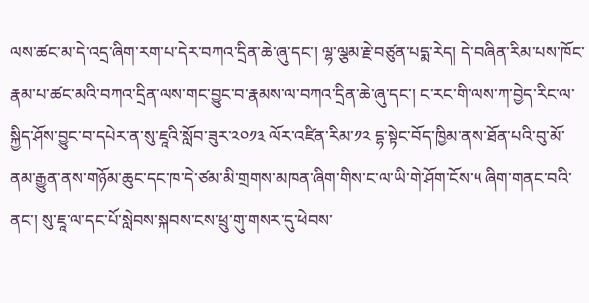ལས་ཚང་མ་དེ་འདྲ་ཞིག་རག་པ་དེར་བཀའ་དྲིན་ཆེ་ཞུ་དང་། ལྷ་ལྕམ་རྗེ་བཙུན་པདྨ་རེད། དེ་བཞིན་རིམ་པས་ཁོང་རྣམ་པ་ཚང་མའི་བཀའ་དྲིན་ལས་གང་བྱུང་བ་རྣམས་ལ་བཀའ་དྲིན་ཆེ་ཞུ་དང་། ང་རང་གི་ལས་ཀ་བྱེད་རིང་ལ་སྐྱིད་ཤོས་བྱུང་བ་དཔེར་ན་སུ་ཇཱའི་སློབ་ཟུར་༢༠༡༣ ལོར་འཛིན་རིམ་༡༢ དྷ་སྟེང་བོད་ཁྱིམ་ནས་ཐོན་པའི་བུ་མོ་ནམ་རྒྱུན་ནས་གཉོམ་ཆུང་དང་ཁ་དེ་ཙམ་མི་གྲགས་མཁན་ཞིག་གིས་ང་ལ་ཡི་གེ་ཤོག་ངོས་༥ ཞིག་གནང་བའི་ནང་། སུ་ཇཱ་ལ་དང་པོ་སླེབས་སྐབས་ངས་ཕྲུ་གུ་གསར་དུ་ཕེབས་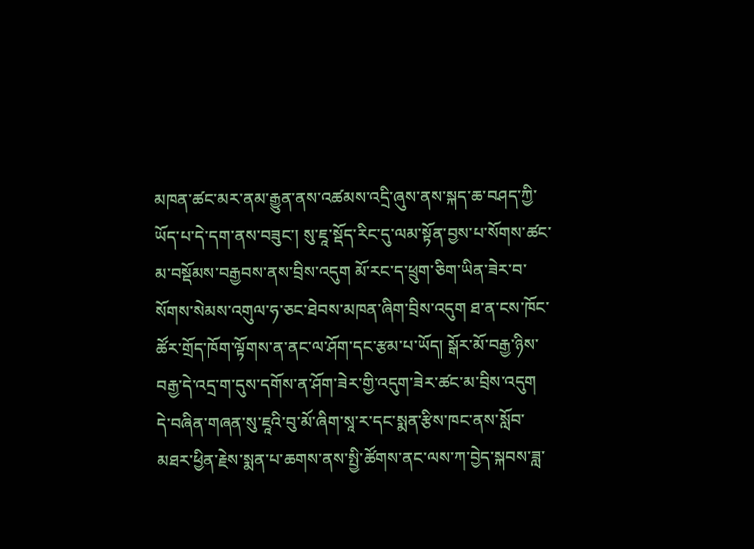མཁན་ཚང་མར་ནམ་རྒྱུན་ནས་འཚམས་འདྲི་ཞུས་ནས་སྐད་ཆ་བཤད་ཀྱི་ཡོད་པ་དེ་དག་ནས་བཟུང་། སུ་ཇཱ་སྡོད་རིང་དུ་ལམ་སྟོན་བྱས་པ་སོགས་ཚང་མ་བསྡོམས་བརྒྱབས་ནས་བྲིས་འདུག མོ་རང་ད་ཕྲུག་ཅིག་ཡིན་ཟེར་བ་སོགས་སེམས་འགུལ་ཧ་ཅང་ཐེབས་མཁན་ཞིག་བྲིས་འདུག ཐ་ན་ངས་ཁོང་ཚོར་གྲོད་ཁོག་ལྟོགས་ན་ནང་ལ་ཤོག་དང་རྩམ་པ་ཡོད། སྒོར་མོ་བརྒྱ་ཉིས་བརྒྱ་དེ་འདྲ་ག་དུས་དགོས་ན་ཤོག་ཟེར་གྱི་འདུག་ཟེར་ཚང་མ་བྲིས་འདུག དེ་བཞིན་གཞན་སུ་ཇཱའི་བུ་མོ་ཞིག་སཱ་ར་དང་སྨན་རྩིས་ཁང་ནས་སློབ་མཐར་ཕྱིན་རྗེས་སྨན་པ་ཆགས་ནས་སྤྱི་ཚོགས་ནང་ལས་ཀ་བྱེད་སྐབས་ཟླ་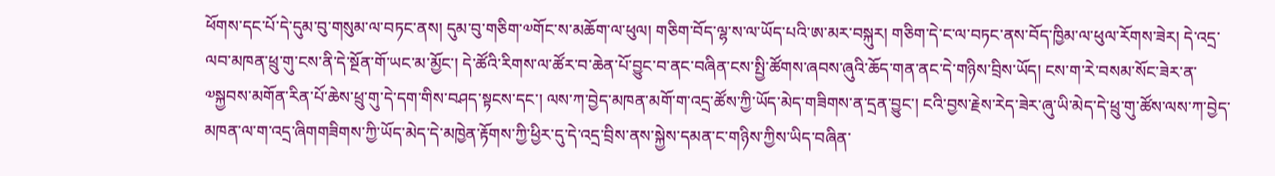ཕོགས་དང་པོ་དེ་དུམ་བུ་གསུམ་ལ་བཏང་ནས། དུམ་བུ་གཅིག་༧གོང་ས་མཆོག་ལ་ཕུལ། གཅིག་བོད་ལྷ་ས་ལ་ཡོད་པའི་ཨ་མར་བསྐུར། གཅིག་དེ་ང་ལ་བཏང་ནས་བོད་ཁྱིམ་ལ་ཕུལ་རོགས་ཟེར། དེ་འདྲ་ལབ་མཁན་ཕྲུ་གུ་ངས་ནི་དེ་སྔོན་གོ་ཡང་མ་མྱོང་། དེ་ཚོའི་རིགས་ལ་ཚོར་བ་ཆེན་པོ་བྱུང་བ་ནང་བཞིན་ངས་སྤྱི་ཚོགས་ཞབས་ཞུའི་ཆོད་གན་ནང་དེ་གཉིས་བྲིས་ཡོད། ངས་ག་རེ་བསམ་སོང་ཟེར་ན་༧སྐྱབས་མགོན་རིན་པོ་ཆེས་ཕྲུ་གུ་དེ་དག་གིས་བཤད་སྟངས་དང་། ལས་ཀ་བྱེད་མཁན་མགོ་ག་འདྲ་ཚོས་ཀྱི་ཡོད་མེད་གཟིགས་ན་དྲན་བྱུང་། ངའི་བྱས་རྗེས་རེད་ཟེར་ཞུ་ཡི་མེད་དེ་ཕྲུ་གུ་ཚོས་ལས་ཀ་བྱེད་མཁན་ལ་ག་འདྲ་ཞིགགཟིགས་ཀྱི་ཡོད་མེད་དེ་མཁྱེན་རྟོགས་ཀྱི་ཕྱིར་དུ་དེ་འདྲ་བྲིས་ནས་སྐྱེས་དམན་ང་གཉིས་ཀྱིས་ཡིད་བཞིན་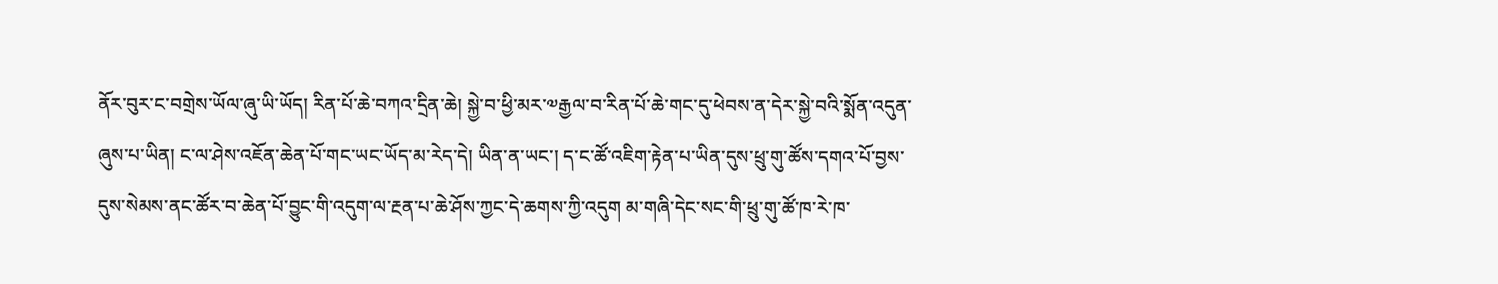ནོར་བུར་ང་བགྲེས་ཡོལ་ཞུ་ཡི་ཡོད། རིན་པོ་ཆེ་བཀའ་དྲིན་ཆེ། སྐྱེ་བ་ཕྱི་མར་༧རྒྱལ་བ་རིན་པོ་ཆེ་གང་དུ་ཕེབས་ན་དེར་སྐྱེ་བའི་སྨོན་འདུན་ཞུས་པ་ཡིན། ང་ལ་ཤེས་འཇོན་ཆེན་པོ་གང་ཡང་ཡོད་མ་རེད་དེ། ཡིན་ན་ཡང་། ད་ང་ཚོ་འཇིག་རྟེན་པ་ཡིན་དུས་ཕྲུ་གུ་ཚོས་དགའ་པོ་བྱས་དུས་སེམས་ནང་ཚོར་བ་ཆེན་པོ་བྱུང་གི་འདུག་ལ་རྔན་པ་ཆེ་ཤོས་ཀྱང་དེ་ཆགས་ཀྱི་འདུག མ་གཞི་དེང་སང་གི་ཕྲུ་གུ་ཚོ་ཁ་རེ་ཁ་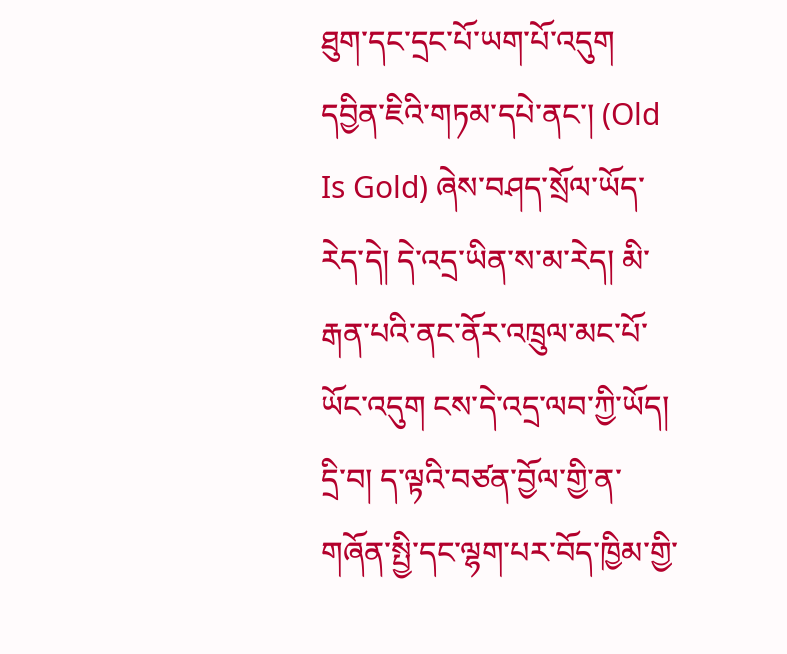ཐུག་དང་དྲང་པོ་ཡག་པོ་འདུག དབྱིན་ཇིའི་གཏམ་དཔེ་ནང་། (Old Is Gold) ཞེས་བཤད་སྲོལ་ཡོད་རེད་དེ། དེ་འདྲ་ཡིན་ས་མ་རེད། མི་རྒན་པའི་ནང་ནོར་འཁྲུལ་མང་པོ་ཡོང་འདུག ངས་དེ་འདྲ་ལབ་ཀྱི་ཡོད།
དྲི་བ། ད་ལྟའི་བཙན་བྱོལ་གྱི་ན་གཞོན་སྤྱི་དང་ལྷག་པར་བོད་ཁྱིམ་གྱི་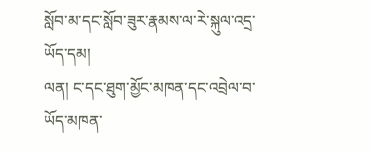སློབ་མ་དང་སློབ་ཟུར་རྣམས་ལ་རེ་སྐུལ་འདྲ་ཡོད་དམ།
ལན། ང་དང་ཐུག་མྱོང་མཁན་དང་འབྲེལ་བ་ཡོད་མཁན་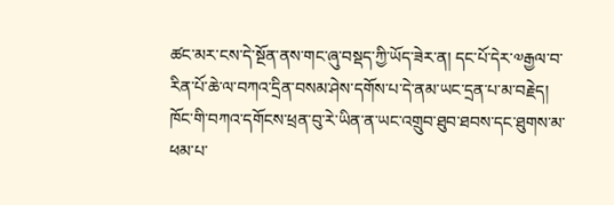ཚང་མར་ངས་དེ་སྔོན་ནས་གང་ཞུ་བསྡད་ཀྱི་ཡོད་ཟེར་ན། དང་པོ་དེར་༧རྒྱལ་བ་རིན་པོ་ཆེ་ལ་བཀའ་དྲིན་བསམ་ཤེས་དགོས་པ་དེ་ནམ་ཡང་དྲན་པ་མ་བརྗེད། ཁོང་གི་བཀའ་དགོངས་ཕྲན་བུ་རེ་ཡིན་ན་ཡང་འགྲུབ་ཐུབ་ཐབས་དང་ཐུགས་མ་ཕམ་པ་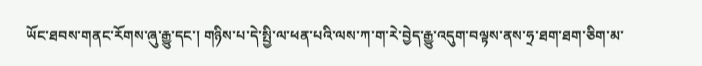ཡོང་ཐབས་གནང་རོགས་ཞུ་རྒྱུ་དང་། གཉིས་པ་དེ་སྤྱི་ལ་ཕན་པའི་ལས་ཀ་ག་རེ་བྱེད་རྒྱུ་འདུག་བལྟས་ནས་ཧྲ་ཐག་ཐག་ཅིག་མ་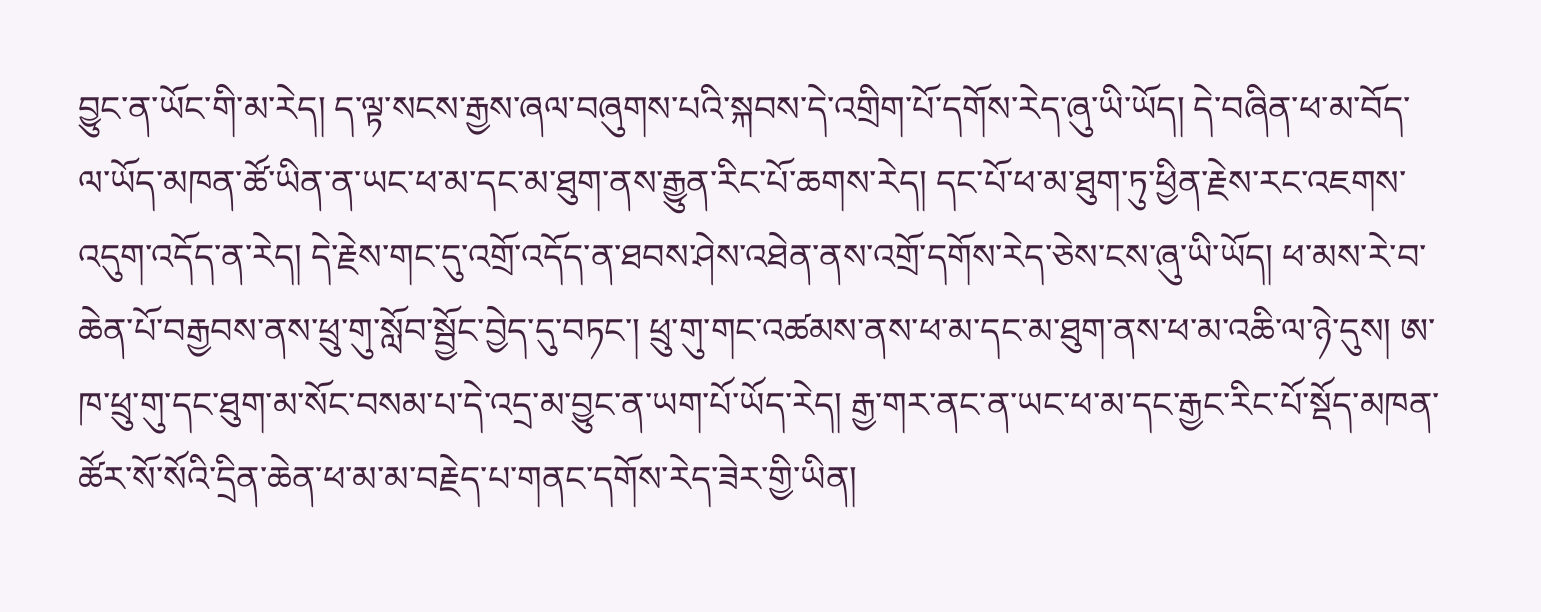བྱུང་ན་ཡོང་གི་མ་རེད། ད་ལྟ་སངས་རྒྱས་ཞལ་བཞུགས་པའི་སྐབས་དེ་འགྲིག་པོ་དགོས་རེད་ཞུ་ཡི་ཡོད། དེ་བཞིན་ཕ་མ་བོད་ལ་ཡོད་མཁན་ཚོ་ཡིན་ན་ཡང་ཕ་མ་དང་མ་ཐུག་ནས་རྒྱུན་རིང་པོ་ཆགས་རེད། དང་པོ་ཕ་མ་ཐུག་ཏུ་ཕྱིན་རྗེས་རང་འཇགས་འདུག་འདོད་ན་རེད། དེ་རྗེས་གང་དུ་འགྲོ་འདོད་ན་ཐབས་ཤེས་འཐེན་ནས་འགྲོ་དགོས་རེད་ཅེས་ངས་ཞུ་ཡི་ཡོད། ཕ་མས་རེ་བ་ཆེན་པོ་བརྒྱབས་ནས་ཕྲུ་གུ་སློབ་སྦྱོང་བྱེད་དུ་བཏང་། ཕྲུ་གུ་གང་འཚམས་ནས་ཕ་མ་དང་མ་ཐུག་ནས་ཕ་མ་འཆི་ལ་ཉེ་དུས། ཨ་ཁ་ཕྲུ་གུ་དང་ཐུག་མ་སོང་བསམ་པ་དེ་འདྲ་མ་བྱུང་ན་ཡག་པོ་ཡོད་རེད། རྒྱ་གར་ནང་ན་ཡང་ཕ་མ་དང་རྒྱང་རིང་པོ་སྡོད་མཁན་ཚོར་སོ་སོའི་དྲིན་ཆེན་ཕ་མ་མ་བརྗེད་པ་གནང་དགོས་རེད་ཟེར་གྱི་ཡིན།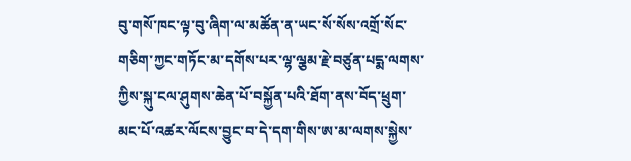བུ་གསོ་ཁང་ལྟ་བུ་ཞིག་ལ་མཚོན་ན་ཡང་སོ་སོས་འགྲོ་སོང་གཅིག་ཀྱང་གཏོང་མ་དགོས་པར་ལྷ་ལྕམ་རྗེ་བཙུན་པདྨ་ལགས་ཀྱིས་སྐུ་ངལ་ཤུགས་ཆེན་པོ་བསྐྱོན་པའི་ཐོག་ནས་བོད་ཕྲུག་མང་པོ་འཚར་ལོངས་བྱུང་བ་དེ་དག་གིས་ཨ་མ་ལགས་སྐྱེས་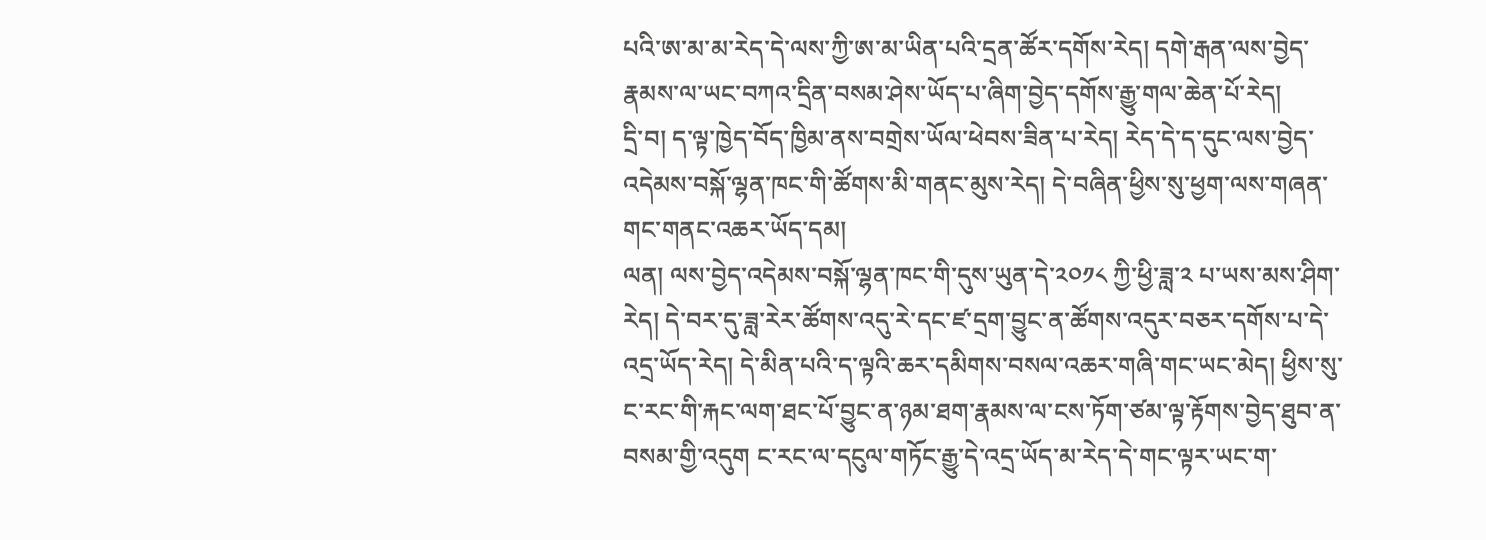པའི་ཨ་མ་མ་རེད་དེ་ལས་ཀྱི་ཨ་མ་ཡིན་པའི་དྲན་ཚོར་དགོས་རེད། དགེ་རྒན་ལས་བྱེད་རྣམས་ལ་ཡང་བཀའ་དྲིན་བསམ་ཤེས་ཡོད་པ་ཞིག་བྱེད་དགོས་རྒྱུ་གལ་ཆེན་པོ་རེད།
དྲི་བ། ད་ལྟ་ཁྱེད་བོད་ཁྱིམ་ནས་བགྲེས་ཡོལ་ཕེབས་ཟིན་པ་རེད། རེད་དེ་ད་དུང་ལས་བྱེད་འདེམས་བསྐོ་ལྷན་ཁང་གི་ཚོགས་མི་གནང་མུས་རེད། དེ་བཞིན་ཕྱིས་སུ་ཕྱག་ལས་གཞན་གང་གནང་འཆར་ཡོད་དམ།
ལན། ལས་བྱེད་འདེམས་བསྐོ་ལྷན་ཁང་གི་དུས་ཡུན་དེ་༢༠༡༨ ཀྱི་ཕྱི་ཟླ་༢ པ་ཡས་མས་ཤིག་རེད། དེ་བར་དུ་ཟླ་རེར་ཚོགས་འདུ་རེ་དང་ཛ་དྲག་བྱུང་ན་ཚོགས་འདུར་བཅར་དགོས་པ་དེ་འདྲ་ཡོད་རེད། དེ་མིན་པའི་ད་ལྟའི་ཆར་དམིགས་བསལ་འཆར་གཞི་གང་ཡང་མེད། ཕྱིས་སུ་ང་རང་གི་རྐང་ལག་ཐང་པོ་བྱུང་ན་ཉམ་ཐག་རྣམས་ལ་ངས་ཏོག་ཙམ་ལྟ་རྟོགས་བྱེད་ཐུབ་ན་བསམ་གྱི་འདུག ང་རང་ལ་དངུལ་གཏོང་རྒྱུ་དེ་འདྲ་ཡོད་མ་རེད་དེ་གང་ལྟར་ཡང་ག་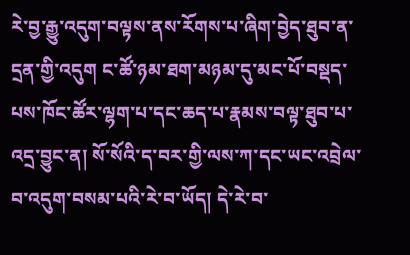རེ་བྱ་རྒྱུ་འདུག་བལྟས་ནས་རོགས་པ་ཞིག་བྱེད་ཐུབ་ན་དྲན་གྱི་འདུག ང་ཚོ་ཉམ་ཐག་མཉམ་དུ་མང་པོ་བསྡད་པས་ཁོང་ཚོར་ལྷག་པ་དང་ཆད་པ་རྣམས་བལྟ་ཐུབ་པ་འདྲ་བྱུང་ན། སོ་སོའི་ད་བར་གྱི་ལས་ཀ་དང་ཡང་འབྲེལ་བ་འདུག་བསམ་པའི་རེ་བ་ཡོད། དེ་རེ་བ་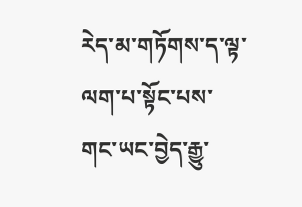རེད་མ་གཏོགས་ད་ལྟ་ལག་པ་སྟོང་པས་གང་ཡང་བྱེད་རྒྱུ་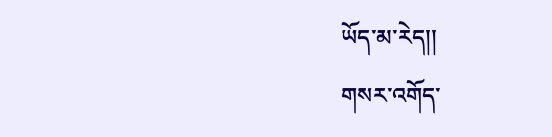ཡོད་མ་རེད།།
གསར་འགོད་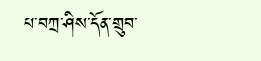པ་བཀྲ་ཤིས་དོན་གྲུབ་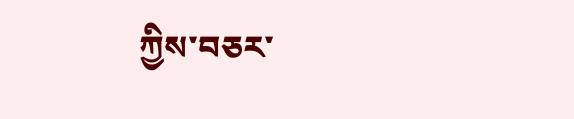ཀྱིས་བཅར་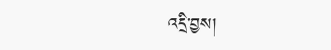འདྲི་བྱས།